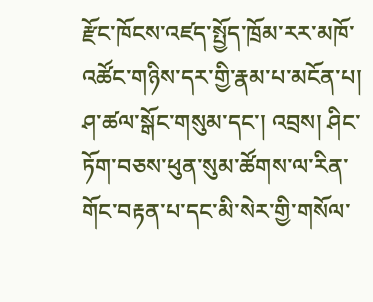རྫོང་ཁོངས་འཛད་སྤྱོད་ཁྲོམ་རར་མཁོ་འཚོང་གཉིས་དར་གྱི་རྣམ་པ་མངོན་པ།
ཤ་ཚལ་སྒོང་གསུམ་དང་། འབྲས། ཤིང་ཏོག་བཅས་ཕུན་སུམ་ཚོགས་ལ་རིན་གོང་བརྟན་པ་དང་མི་སེར་གྱི་གསོལ་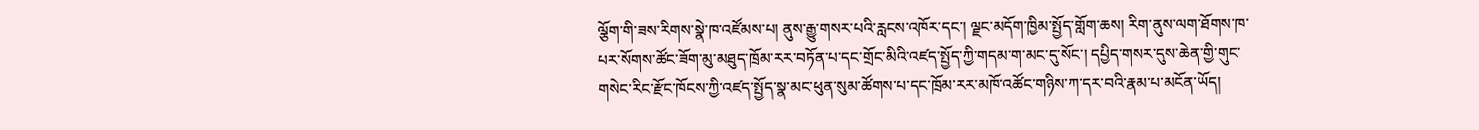ལྕོག་གི་ཟས་རིགས་སྣེ་ཁ་འཛོམས་པ། ནུས་རྒྱུ་གསར་པའི་རླངས་འཁོར་དང་། ལྗང་མདོག་ཁྱིམ་སྤྱོད་གློག་ཆས། རིག་ནུས་ལག་ཐོགས་ཁ་པར་སོགས་ཚོང་ཟོག་མུ་མཐུད་ཁྲོམ་རར་བཏོན་པ་དང་གྲོང་མིའི་འཛད་སྤྱོད་ཀྱི་གདམ་ག་མང་དུ་སོང་། དཔྱིད་གསར་དུས་ཆེན་གྱི་གུང་གསེང་རིང་རྫོང་ཁོངས་ཀྱི་འཛད་སྤྱོད་སྣ་མང་ཕུན་སུམ་ཚོགས་པ་དང་ཁྲོམ་རར་མཁོ་འཚོང་གཉིས་ཀ་དར་བའི་རྣམ་པ་མངོན་ཡོད།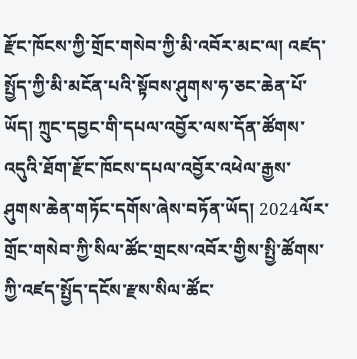རྫོང་ཁོངས་ཀྱི་གྲོང་གསེབ་ཀྱི་མི་འབོར་མང་ལ། འཛད་སྤྱོད་ཀྱི་མི་མངོན་པའི་སྟོབས་ཤུགས་ཧ་ཅང་ཆེན་པོ་ཡོད། ཀྲུང་དབྱང་གི་དཔལ་འབྱོར་ལས་དོན་ཚོགས་འདུའི་ཐོག་རྫོང་ཁོངས་དཔལ་འབྱོར་འཕེལ་རྒྱས་ཤུགས་ཆེན་གཏོང་དགོས་ཞེས་བཏོན་ཡོད། 2024ལོར་གྲོང་གསེབ་ཀྱི་སིལ་ཚོང་གྲངས་འབོར་གྱིས་སྤྱི་ཚོགས་ཀྱི་འཛད་སྤྱོད་དངོས་རྫས་སིལ་ཚོང་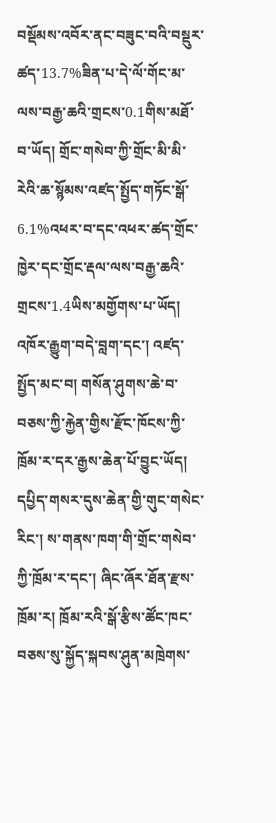བསྡོམས་འབོར་ནང་བཟུང་བའི་བསྡུར་ཚད་13.7%ཟིན་པ་དེ་ལོ་གོང་མ་ལས་བརྒྱ་ཆའི་གྲངས་0.1གིས་མཐོ་བ་ཡོད། གྲོང་གསེབ་ཀྱི་གྲོང་མི་མི་རེའི་ཆ་སྙོམས་འཛད་སྤྱོད་གཏོང་སྒོ་6.1%འཕར་བ་དང་འཕར་ཚད་གྲོང་ཁྱེར་དང་གྲོང་རྡལ་ལས་བརྒྱ་ཆའི་གྲངས་1.4ཡིས་མགྱོགས་པ་ཡོད།
འཁོར་རྒྱུག་བདེ་བླག་དང་། འཛད་སྤྱོད་མང་བ། གསོན་ཤུགས་ཆེ་བ་བཅས་ཀྱི་རྐྱེན་གྱིས་རྫོང་ཁོངས་ཀྱི་ཁྲོམ་ར་དར་རྒྱས་ཆེན་པོ་བྱུང་ཡོད། དཔྱིད་གསར་དུས་ཆེན་གྱི་གུང་གསེང་རིང་། ས་གནས་ཁག་གི་གྲོང་གསེབ་ཀྱི་ཁྲོམ་ར་དང་། ཞིང་ཞོར་ཐོན་རྫས་ཁྲོམ་ར། ཁྲོམ་རའི་སྒོ་རྩིས་ཚོང་ཁང་བཅས་སུ་སྐྱོད་སྐབས་ཤུན་མཁྲེགས་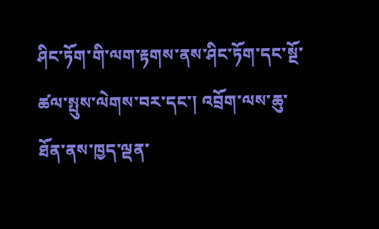ཤིང་ཏོག་གི་ལག་རྟགས་ནས་ཤིང་ཏོག་དང་སྔོ་ཚལ་སྤུས་ལེགས་བར་དང་། འབྲོག་ལས་ཆུ་ཐོན་ནས་ཁྱད་ལྡན་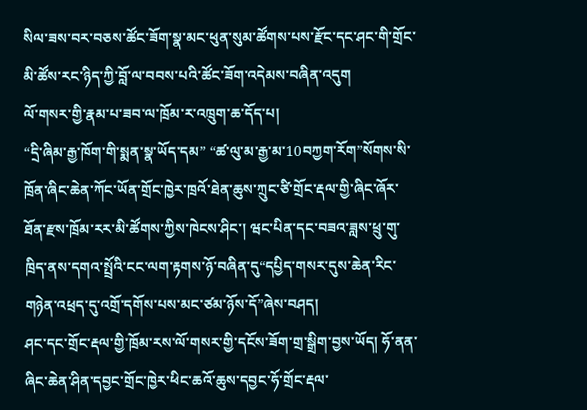སིལ་ཟས་བར་བཅས་ཚོང་ཟོག་སྣ་མང་ཕུན་སུམ་ཚོགས་པས་རྫོང་དང་ཤང་གི་གྲོང་མི་ཚོས་རང་ཉིད་ཀྱི་བློ་ལ་བབས་པའི་ཚོང་ཟོག་འདེམས་བཞིན་འདུག
ལོ་གསར་གྱི་རྣམ་པ་ཟབ་ལ་ཁྲོམ་ར་འཁྲུག་ཆ་དོད་པ།
“དྲི་ཞིམ་རྒྱ་ཁོག་གི་སྨན་སྣ་ཡོད་དམ” “ཚ་ལུ་མ་རྒྱ་མ་10བཀྱག་རོག”སོགས་སི་ཁྲོན་ཞིང་ཆེན་ཀོང་ཡོན་གྲོང་ཁྱེར་ཁྲའོ་ཐེན་ཆུས་ཀྲུང་ཙི་གྲོང་རྡལ་གྱི་ཞིང་ཞོར་ཐོན་རྫས་ཁྲོམ་རར་མི་ཚོགས་ཀྱིས་ཁེངས་ཤིང་། ཝང་པིན་དང་བཟའ་ཟླས་ཕྲུ་གུ་ཁྲིད་ནས་དགའ་སྤྲོའི་ངང་ལག་རྟགས་ཉོ་བཞིན་དུ“དཔྱིད་གསར་དུས་ཆེན་རིང་གཉེན་འཕྲད་དུ་འགྲོ་དགོས་པས་མང་ཙམ་ཉོས་དོ”ཞེས་བཤད།
ཤང་དང་གྲོང་རྡལ་གྱི་ཁྲོམ་རས་ལོ་གསར་གྱི་དངོས་ཟོག་གྲ་སྒྲིག་བྱས་ཡོད། ཧོ་ནན་ཞིང་ཆེན་ཤིན་དབྱང་གྲོང་ཁྱེར་ཕིང་ཆའོ་ཆུས་དབྱང་ཧོ་གྲོང་རྡལ་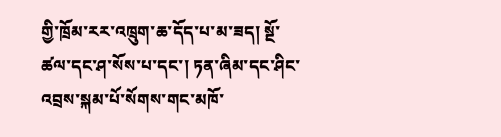གྱི་ཁྲོམ་རར་འཁྲུག་ཆ་དོད་པ་མ་ཟད། སྔོ་ཚལ་དང་ཤ་སོས་པ་དང་། ཏན་ཞིམ་དང་ཤིང་འབྲས་སྐམ་པོ་སོགས་གང་མཁོ་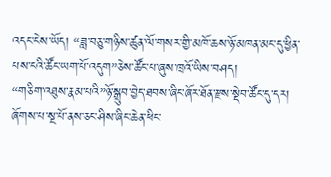འདང་ངེས་ཡོད། “ཟླ་བཅུ་གཉིས་ཚུན་ལོ་གསར་གྱི་མཁོ་ཆས་ཉོ་མཁན་མང་དུ་ཕྱིན་པས་ངའི་ཚོང་ཡག་པོ་འདུག”ཅེས་ཚོང་པ་ཞུས་ཁྲའོ་ཡིས་བཤད།
“གཅིག་འཐུས་རྣམ་པའི”ཉོ་སྒྲུབ་བྱེད་ཐབས་ཞིང་ཞོར་ཐོན་རྫས་སྡེབ་ཚོང་དུ་དར། ཞོགས་པ་སྔ་པོ་ནས་ཅང་ཤིས་ཞིང་ཆེན་ཕིང་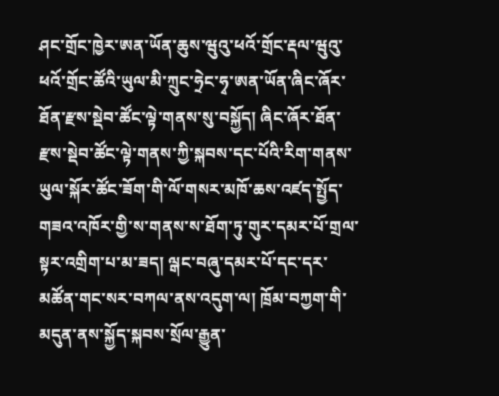ཤང་གྲོང་ཁྱེར་ཨན་ཡོན་ཆུས་ཝུའུ་ཕའོ་གྲོང་རྡལ་ཝུའུ་ཕའོ་གྲོང་ཚོའི་ཡུལ་མི་ཀྲུང་ཧྲེང་ཧྭ་ཨན་ཡོན་ཞིང་ཞོར་ཐོན་རྫས་སྡེབ་ཚོང་ལྟེ་གནས་སུ་བསྐྱོད། ཞིང་ཞོར་ཐོན་རྫས་སྡེབ་ཚོང་ལྟེ་གནས་ཀྱི་སྐབས་དང་པོའི་རིག་གནས་ཡུལ་སྐོར་ཚོང་ཟོག་གི་ལོ་གསར་མཁོ་ཆས་འཛད་སྤྱོད་གཟའ་འཁོར་གྱི་ས་གནས་ས་ཐོག་ཏུ་གུར་དམར་པོ་གྲལ་སྟར་འགྲིག་པ་མ་ཟད། ལྒང་བཞུ་དམར་པོ་དང་དར་མཚོན་གང་སར་བཀལ་ནས་འདུག་ལ། ཁྲོམ་བཀྱག་གི་མདུན་ནས་སྐྱོད་སྐབས་སྲོལ་རྒྱུན་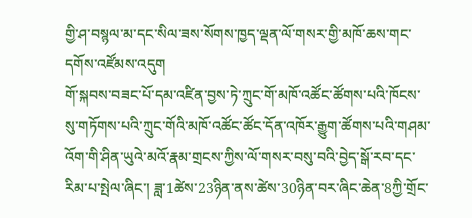གྱི་ཤ་བསྙལ་མ་དང་སིལ་ཟས་སོགས་ཁྱད་ལྡན་ལོ་གསར་གྱི་མཁོ་ཆས་གང་དགོས་འཛོམས་འདུག
གོ་སྐབས་བཟང་པོ་དམ་འཛིན་བྱས་ཏེ་ཀྲུང་གོ་མཁོ་འཚོང་ཚོགས་པའི་ཁོངས་སུ་གཏོགས་པའི་ཀྲུང་གོའི་མཁོ་འཚོང་ཚོང་དོན་འཁོར་རྒྱུག་ཚོགས་པའི་གཤམ་འོག་གི་ཤིན་ཡུའེ་མའོ་རྣམ་གྲངས་ཀྱིས་ལོ་གསར་བསུ་བའི་བྱེད་སྒོ་རབ་དང་རིམ་པ་སྤེལ་ཞིང་། ཟླ་1ཚེས་23ཉིན་ནས་ཚེས་30ཉིན་བར་ཞིང་ཆེན་8ཀྱི་གྲོང་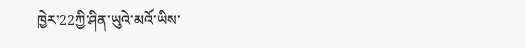ཁྱེར་22ཀྱི་ཤིན་ཡུའེ་མའོ་ཡིས་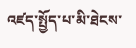འཛད་སྤྱོད་པ་མི་ཐེངས་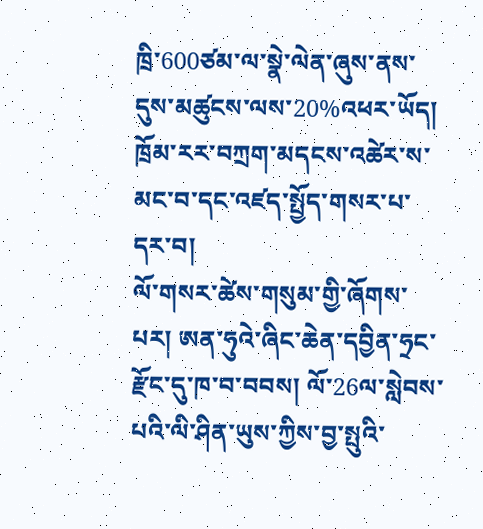ཁྲི་600ཙམ་ལ་སྣེ་ལེན་ཞུས་ནས་དུས་མཚུངས་ལས་20%འཕར་ཡོད།
ཁྲོམ་རར་བཀྲག་མདངས་འཚེར་ས་མང་བ་དང་འཛད་སྤྱོད་གསར་པ་དར་བ།
ལོ་གསར་ཚེས་གསུམ་གྱི་ཞོགས་པར། ཨན་ཧུའེ་ཞིང་ཆེན་དབྱིན་ཧྲང་རྫོང་དུ་ཁ་བ་བབས། ལོ་26ལ་སླེབས་པའི་ལི་ཤིན་ཡུས་ཀྱིས་བྱ་སྤུའི་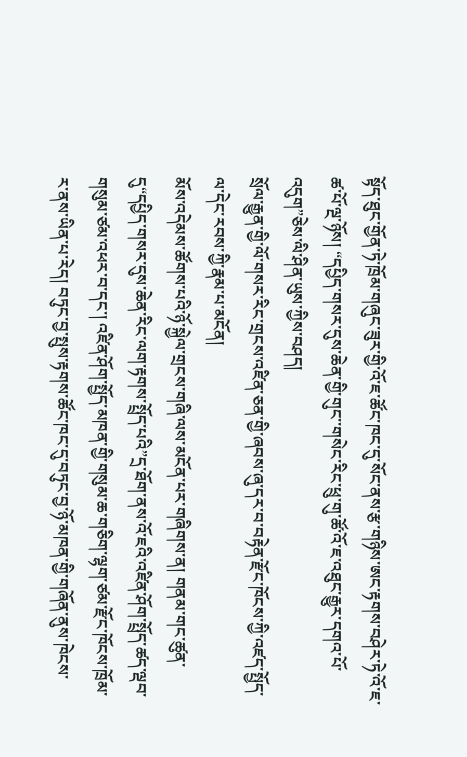སྟོད་ཐུང་གྱོན་ཏེ་ཁྲོམ་གཞུང་ཟུར་གྱི་འོ་ཇ་ཚོང་ཁང་དུ་སོང་ནས་རྩ་གཉིས་ཨང་རྟགས་བཤེར་ཏེ་འོ་ཇ་ཚ་པོ་ལྔ་ཉོས། “དཔྱིད་གསར་དུས་ཆེན་གྱི་གུང་་གསེང་རིང་ཕྲུ་གུ་ཚོ་འོ་ཇ་འཐུང་རྒྱུར་དགའ་པོ་འདུག”ཅེས་ལི་ཤིན་ཡུས་ཀྱིས་བཤད།
སྲོལ་རྒྱུན་གྱི་ལོ་གསར་རིང་གྲངས་འཛིན་ཅན་གྱི་ཞབས་ཞུ་དར་བ་བརྟེན་རྫོང་ཁོངས་ཀྱི་འཛད་སྤྱོད་ལ་དེང་རབས་ཀྱི་རྣམ་པ་མངོན།
མོས་འདེམས་ཚོགས་པའི་ཉོ་སྐྱེལ་གྲངས་གཞི་ལས་མངོན་པར་གཞིགས་ན། གནམ་གང་ཚུན་དུ“དཔྱིད་གསར་དུས་ཆེན་རིང་ལག་རྟགས་སྤྲོད་པའི”དྲ་ཐོག་ནས་འོ་ཇའི་འཛིན་ཤོག་སྤྲོད་ཚད་ལྡབ་གསུམ་ཙམ་འཕར་བ་དང་། འཛིན་ཤོག་སྤྱོད་མཁན་གྱི་གསུམ་ཆ་གཅིག་ལྷག་ཙམ་རྫོང་ཁོངས་ཁྲོམ་ར་ནས་ཡིན་པ་རེད། བཏུང་བྱ་སྤུས་རྟགས་ཚོང་ཁང་དུ་བཏུང་བྱ་ཉོ་མཁན་གྱི་གཞོན་ནུས་ཁེངས་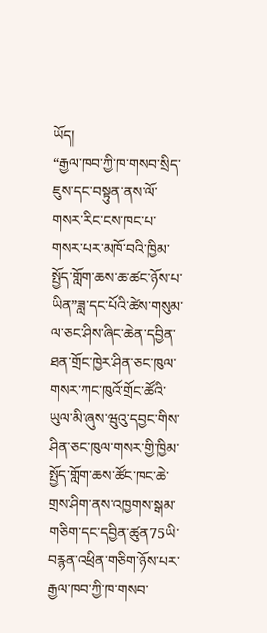ཡོད།
“རྒྱལ་ཁབ་ཀྱི་ཁ་གསབ་སྲིད་ཇུས་དང་བསྟུན་ནས་ལོ་གསར་རིང་ངས་ཁང་པ་གསར་པར་མཁོ་བའི་ཁྱིམ་སྤྱོད་གློག་ཆས་ཆ་ཚང་ཉོས་པ་ཡིན”ཟླ་དང་པོའི་ཚེས་གསུམ་ལ་ཅང་ཤིས་ཞིང་ཆེན་དབྱིན་ཐན་གྲོང་ཁྱེར་ཤིན་ཅང་ཁུལ་གསར་ཀང་ཁུའོ་གྲོང་ཚོའི་ཡུལ་མི་ཞུས་ཝུའུ་དབྱང་གིས་ཤིན་ཅང་ཁུལ་གསར་གྱི་ཁྱིམ་སྤྱོད་གློག་ཆས་ཚོང་ཁང་ཆེ་གྲས་ཤིག་ནས་འཁྱགས་སྒམ་གཅིག་དང་དབྱིན་ཚུན75ཡི་བརྙན་འཕྲིན་གཅིག་ཉོས་པར་རྒྱལ་ཁབ་ཀྱི་ཁ་གསབ་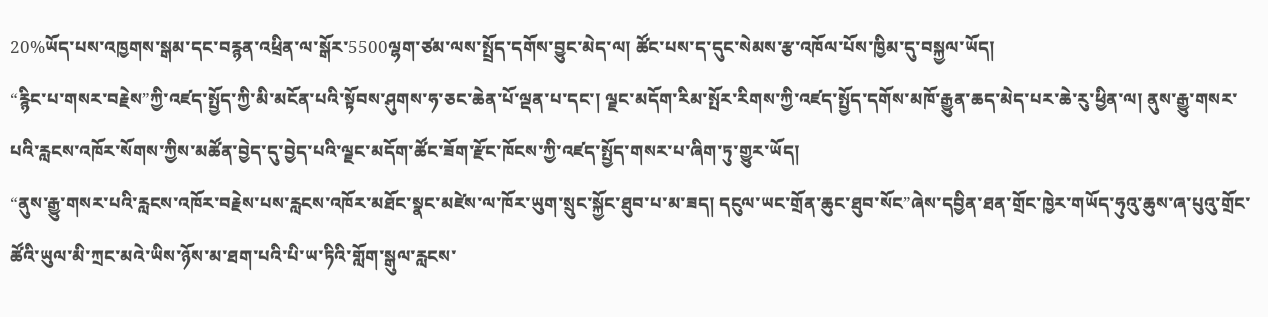20%ཡོད་པས་འཁྱགས་སྒམ་དང་བརྙན་འཕྲིན་ལ་སྒོར་5500ལྷག་ཙམ་ལས་སྤྲོད་དགོས་བྱུང་མེད་ལ། ཚོང་པས་ད་དུང་སེམས་རྩ་འཁོལ་པོས་ཁྱིམ་དུ་བསྐྱལ་ཡོད།
“རྙིང་པ་གསར་བརྗེས”ཀྱི་འཛད་སྤྱོད་ཀྱི་མི་མངོན་པའི་སྟོབས་ཤུགས་ཧ་ཅང་ཆེན་པོ་ལྡན་པ་དང་། ལྗང་མདོག་རིམ་སྤོར་རིགས་ཀྱི་འཛད་སྤྱོད་དགོས་མཁོ་རྒྱུན་ཆད་མེད་པར་ཆེ་རུ་ཕྱིན་ལ། ནུས་རྒྱུ་གསར་པའི་རླངས་འཁོར་སོགས་ཀྱིས་མཚོན་བྱེད་དུ་བྱེད་པའི་ལྗང་མདོག་ཚོང་ཟོག་རྫོང་ཁོངས་ཀྱི་འཛད་སྤྱོད་གསར་པ་ཞིག་ཏུ་གྱུར་ཡོད།
“ནུས་རྒྱུ་གསར་པའི་རླངས་འཁོར་བརྗེས་པས་རླངས་འཁོར་མཐོང་སྣང་མཛེས་ལ་ཁོར་ཡུག་སྲུང་སྐྱོང་ཐུབ་པ་མ་ཟད། དངུལ་ཡང་གྲོན་ཆུང་ཐུབ་སོང”ཞེས་དབྱིན་ཐན་གྲོང་ཁྱེར་གཡོད་ཧུའུ་ཆུས་ཞ་པུའུ་གྲོང་ཚོའི་ཡུལ་མི་ཀྲང་མའེ་ཡིས་ཉོས་མ་ཐག་པའི་པི་ཡ་ཏིའི་གློག་སྒུལ་རླངས་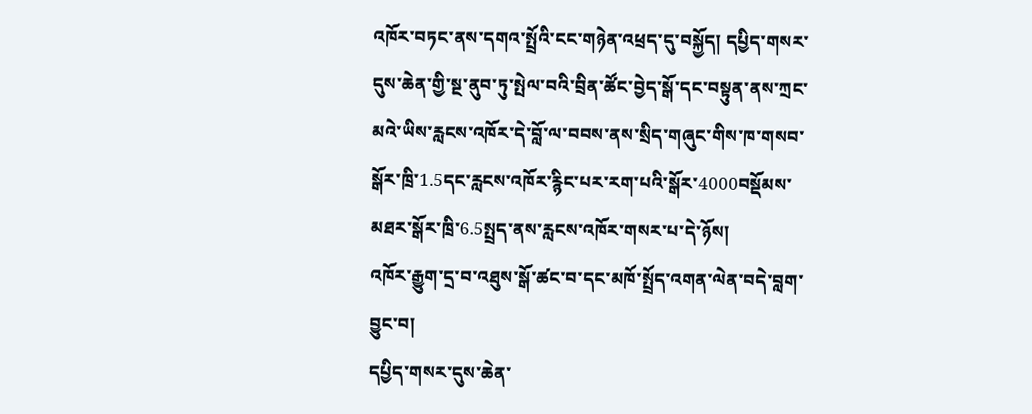འཁོར་བཏང་ནས་དགའ་སྤྲོའི་ངང་གཉེན་འཕྲད་དུ་བསྐྱོད། དཔྱིད་གསར་དུས་ཆེན་གྱི་སྔ་ནུབ་ཏུ་སྤེལ་བའི་བྲིན་ཚོང་བྱེད་སྒོ་དང་བསྟུན་ནས་ཀྲང་མའེ་ཡིས་རླངས་འཁོར་དེ་བློ་ལ་བབས་ནས་སྲིད་གཞུང་གིས་ཁ་གསབ་སྒོར་ཁྲི་1.5དང་རླངས་འཁོར་རྙིང་པར་རག་པའི་སྒོར་4000བསྡོམས་མཐར་སྒོར་ཁྲི་6.5སྤྲད་ནས་རླངས་འཁོར་གསར་པ་དེ་ཉོས།
འཁོར་རྒྱུག་དྲ་བ་འཐུས་སྒོ་ཚང་བ་དང་མཁོ་སྤྲོད་འགན་ལེན་བདེ་བླག་བྱུང་བ།
དཔྱིད་གསར་དུས་ཆེན་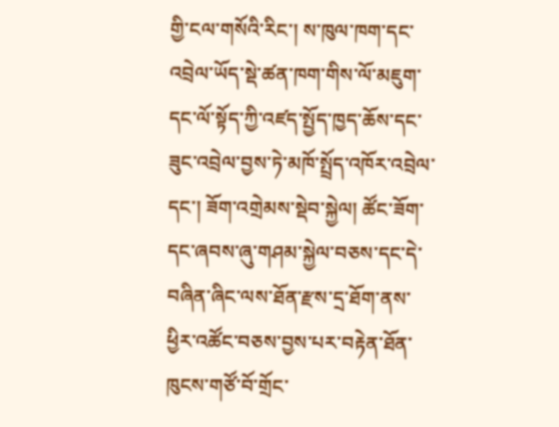གྱི་ངལ་གསོའི་རིང་། ས་ཁུལ་ཁག་དང་འབྲེལ་ཡོད་སྡེ་ཚན་ཁག་གིས་ལོ་མཇུག་དང་ལོ་སྟོད་ཀྱི་འཛད་སྤྱོད་ཁྱད་ཆོས་དང་ཟུང་འབྲེལ་བྱས་ཏེ་མཁོ་སྤྲོད་འཁོར་འབྲེལ་དང་། ཟོག་འགྲེམས་སྡེབ་སྐྱེལ། ཚོང་ཟོག་དང་ཞབས་ཞུ་གཤམ་སྐྱེལ་བཅས་དང་དེ་བཞིན་ཞིང་ལས་ཐོན་རྫས་དྲ་ཐོག་ནས་ཕྱིར་འཚོང་བཅས་བྱས་པར་བརྟེན་ཐོན་ཁུངས་གཙོ་བོ་གྲོང་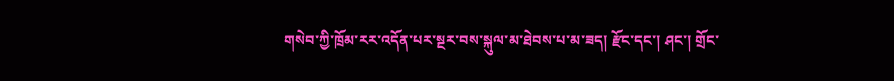གསེབ་ཀྱི་ཁྲོམ་རར་འདོན་པར་སྔར་བས་སྐུལ་མ་ཐེབས་པ་མ་ཟད། རྫོང་དང་། ཤང་། གྲོང་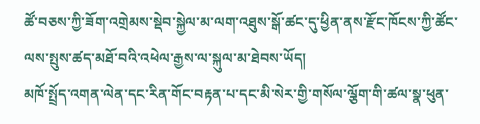ཚོ་བཅས་ཀྱི་ཟོག་འགྲེམས་སྡེབ་སྐྱེལ་མ་ལག་འཐུས་སྒོ་ཚང་དུ་ཕྱིན་ནས་རྫོང་ཁོངས་ཀྱི་ཚོང་ལས་སྤུས་ཚད་མཐོ་བའི་འཕེལ་རྒྱས་ལ་སྐུལ་མ་ཐེབས་ཡོད།
མཁོ་སྤྲོད་འགན་ལེན་དང་རིན་གོང་བརྟན་པ་དང་མི་སེར་གྱི་གསོལ་ལྕོག་གི་ཚལ་སྣ་ཕུན་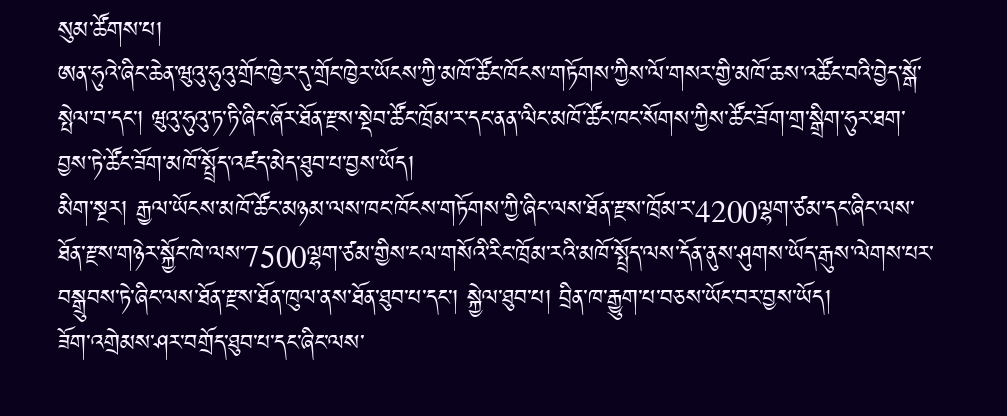སུམ་ཚོགས་པ།
ཨན་ཧུའེ་ཞིང་ཆེན་ཝུའུ་ཧུའུ་གྲོང་ཁྱེར་དུ་གྲོང་ཁྱེར་ཡོངས་ཀྱི་མཁོ་ཚོང་ཁོངས་གཏོགས་ཀྱིས་ལོ་གསར་གྱི་མཁོ་ཆས་འཚོང་བའི་བྱེད་སྒོ་སྤེལ་བ་དང་། ཝུའུ་ཧུའུ་ཏ་ཏི་ཞིང་ཞོར་ཐོན་རྫས་སྡེབ་ཚོང་ཁྲོམ་ར་དང་ནན་ལིང་མཁོ་ཚོང་ཁང་སོགས་ཀྱིས་ཚོང་ཟོག་གྲ་སྒྲིག་ཧུར་ཐག་བྱས་ཏེ་ཚོང་ཟོག་མཁོ་སྤྲོད་འཛད་མེད་ཐུབ་པ་བྱས་ཡོད།
མིག་སྔར། རྒྱལ་ཡོངས་མཁོ་ཚོང་མཉམ་ལས་ཁང་ཁོངས་གཏོགས་ཀྱི་ཞིང་ལས་ཐོན་རྫས་ཁྲོམ་ར་4200ལྷག་ཙམ་དང་ཞིང་ལས་ཐོན་རྫས་གཉེར་སྐྱོང་ཁེ་ལས་7500ལྷག་ཙམ་གྱིས་ངལ་གསོའི་རིང་ཁྲོམ་རའི་མཁོ་སྤྲོད་ལས་དོན་ནུས་ཤུགས་ཡོད་རྒུས་ལེགས་པར་བསྒྲུབས་ཏེ་ཞིང་ལས་ཐོན་རྫས་ཐོན་ཁུལ་ནས་ཐོན་ཐུབ་པ་དང་། སྐྱེལ་ཐུབ་པ། བྲིན་ཁ་རྒྱུག་པ་བཅས་ཡོང་བར་བྱས་ཡོད།
ཟོག་འགྲེམས་ཤར་བགྲོད་ཐུབ་པ་དང་ཞིང་ལས་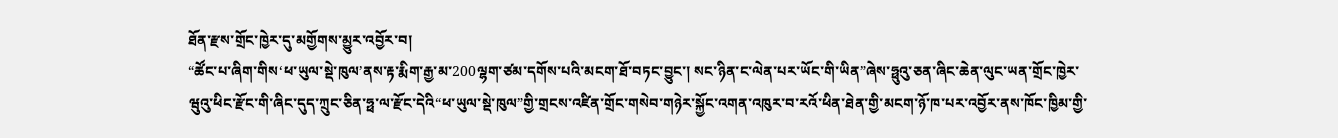ཐོན་རྫས་གྲོང་ཁྱེར་དུ་མགྱོགས་མྱུར་འབྱོར་བ།
“ཚོང་པ་ཞིག་གིས‘ཕ་ཡུལ་སྡེ་ཁུལ’ནས་རྟ་རྨིག་རྒྱ་མ་200ལྷག་ཙམ་དགོས་པའི་མངག་ཐོ་བཏང་བྱུང་། སང་ཉིན་ང་ལེན་པར་ཡོང་གི་ཡིན”ཞེས་ཧྥུའུ་ཅན་ཞིང་ཆེན་ལུང་ཡན་གྲོང་ཁྱེར་ཝུའུ་ཕིང་རྫོང་གི་ཞིང་དུད་ཀྲུང་ཅིན་ཧྥ་ལ་རྫོང་དེའི“ཕ་ཡུལ་སྡེ་ཁུལ”གྱི་གྲངས་འཛིན་གྲོང་གསེབ་གཉེར་སྐྱོང་འགན་འཁུར་བ་རའོ་ཕིན་ཐེན་གྱི་མངག་ཉོ་ཁ་པར་འབྱོར་ནས་ཁོང་ཁྱིམ་གྱི་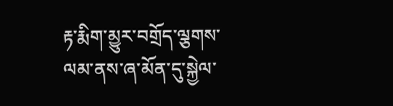རྟ་རྨིག་མྱུར་བགྲོད་ལྕགས་ལམ་ནས་ཞ་མོན་དུ་སྐྱེལ་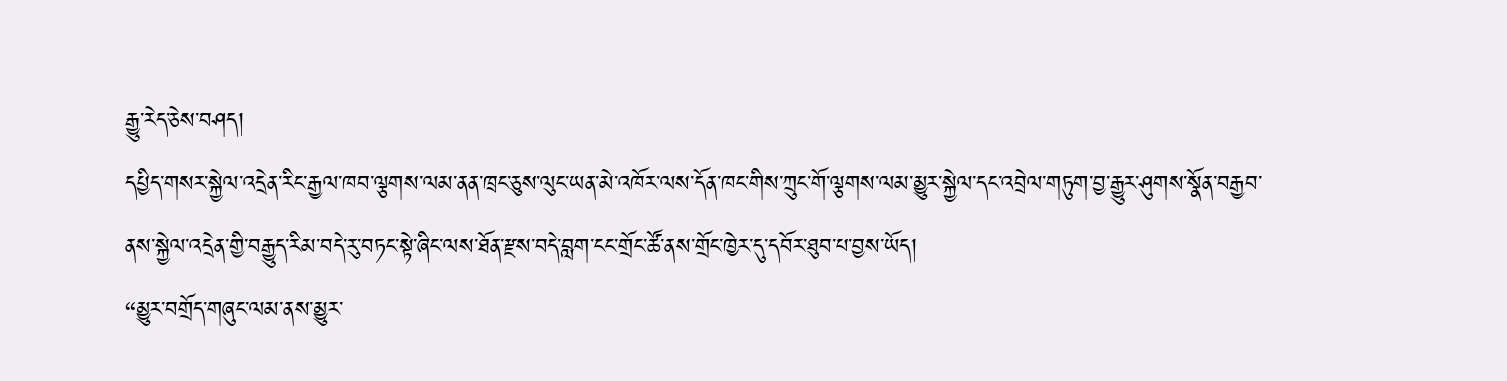རྒྱུ་རེད་ཅེས་བཤད།
དཔྱིད་གསར་སྐྱེལ་འདྲེན་རིང་རྒྱལ་ཁབ་ལྕགས་ལམ་ནན་ཁྲང་ཅུས་ལུང་ཡན་མེ་འཁོར་ལས་དོན་ཁང་གིས་ཀྲུང་གོ་ལྕགས་ལམ་མྱུར་སྐྱེལ་དང་འབྲེལ་གཏུག་བྱ་རྒྱུར་ཤུགས་སྣོན་བརྒྱབ་ནས་སྐྱེལ་འདྲེན་གྱི་བརྒྱུད་རིམ་བདེ་རུ་བཏང་སྟེ་ཞིང་ལས་ཐོན་རྫས་བདེ་བླག་ངང་གྲོང་ཚོ་ནས་གྲོང་ཁྱེར་དུ་དབོར་ཐུབ་པ་བྱས་ཡོད།
“མྱུར་བགྲོད་གཞུང་ལམ་ནས་མྱུར་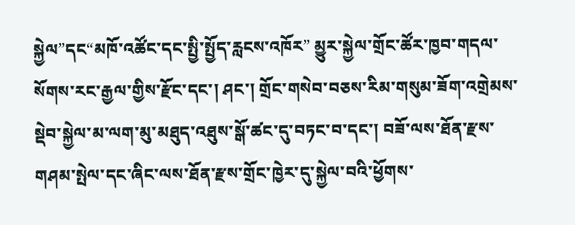སྐྱེལ”དང“མཁོ་འཚོང་དང་སྤྱི་སྤྱོད་རླངས་འཁོར” མྱུར་སྐྱེལ་གྲོང་ཚོར་ཁྱབ་གདལ་སོགས་རང་རྒྱལ་གྱིས་རྫོང་དང་། ཤང་། གྲོང་གསེབ་བཅས་རིམ་གསུམ་ཟོག་འགྲེམས་སྡེབ་སྐྱེལ་མ་ལག་མུ་མཐུད་འཐུས་སྒོ་ཚང་དུ་བཏང་བ་དང་། བཟོ་ལས་ཐོན་རྫས་གཤམ་སྤེལ་དང་ཞིང་ལས་ཐོན་རྫས་གྲོང་ཁྱེར་དུ་སྐྱེལ་བའི་ཕྱོགས་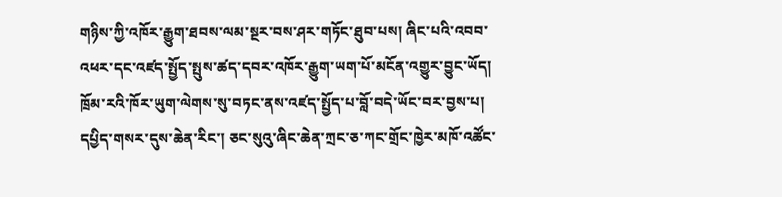གཉིས་ཀྱི་འཁོར་རྒྱུག་ཐབས་ལམ་སྔར་བས་ཤར་གཏོང་ཐུབ་པས། ཞིང་པའི་འབབ་འཕར་དང་འཛད་སྤྱོད་སྤུས་ཚད་དབར་འཁོར་རྒྱུག་ཡག་པོ་མངོན་འགྱུར་བྱུང་ཡོད།
ཁྲོམ་རའི་ཁོར་ཡུག་ལེགས་སུ་བཏང་ནས་འཛད་སྤྱོད་པ་བློ་བདེ་ཡོང་བར་བྱས་པ།
དཔྱིད་གསར་དུས་ཆེན་རིང་། ཅང་སུའུ་ཞིང་ཆེན་ཀྲང་ཅ་ཀང་གྲོང་ཁྱེར་མཁོ་འཚོང་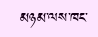མཉམ་ལས་ཁང་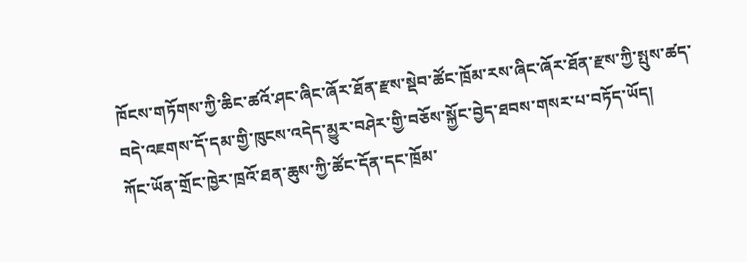ཁོངས་གཏོགས་ཀྱི་ཆིང་ཚའོ་ཤང་ཞིང་ཞོར་ཐོན་རྫས་སྡེབ་ཚོང་ཁྲོམ་རས་ཞིང་ཞོར་ཐོན་རྫས་ཀྱི་སྤུས་ཚད་བདེ་འཇགས་དོ་དམ་གྱི་ཁུངས་འདེད་མྱུར་བཤེར་གྱི་བཅོས་སྐྱོང་བྱེད་ཐབས་གསར་པ་བཏོད་ཡོད།
ཀོང་ཡོན་གྲོང་ཁྱེར་ཁྲའོ་ཐན་ཆུས་ཀྱི་ཚོང་དོན་དང་ཁྲོམ་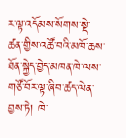ར་ལྟ་འདོམས་སོགས་སྡེ་ཚན་གྱིས་འཚོ་བའི་མཁོ་ཆས་ཐོན་སྐྱེད་བྱེད་མཁན་ཁེ་ལས་གཙོ་བོར་ལྟ་ཞིབ་ཚད་ལེན་བྱས་ཏེ། ཁེ་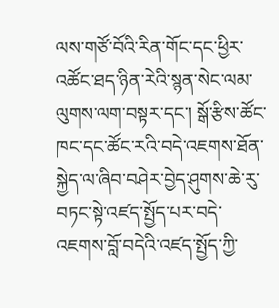ལས་གཙོ་བོའི་རིན་གོང་དང་ཕྱིར་འཚོང་ཐད་ཉིན་རེའི་སྙན་སེང་ལམ་ལུགས་ལག་བསྟར་དང་། སྒོ་རྩིས་ཚོང་ཁང་དང་ཚོང་རའི་བདེ་འཇགས་ཐོན་སྐྱེད་ལ་ཞིབ་བཤེར་བྱེད་ཤུགས་ཆེ་རུ་བཏང་སྟེ་འཛད་སྤྱོད་པར་བདེ་འཇགས་བློ་བདེའི་འཛད་སྤྱོད་ཀྱི་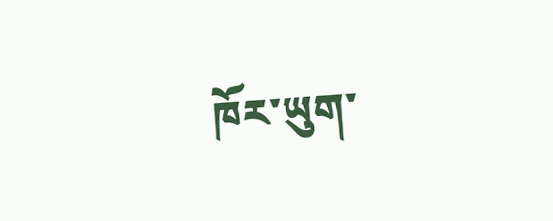ཁོར་ཡུག་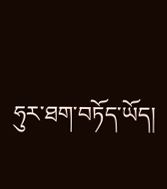ཧུར་ཐག་བཏོད་ཡོད།